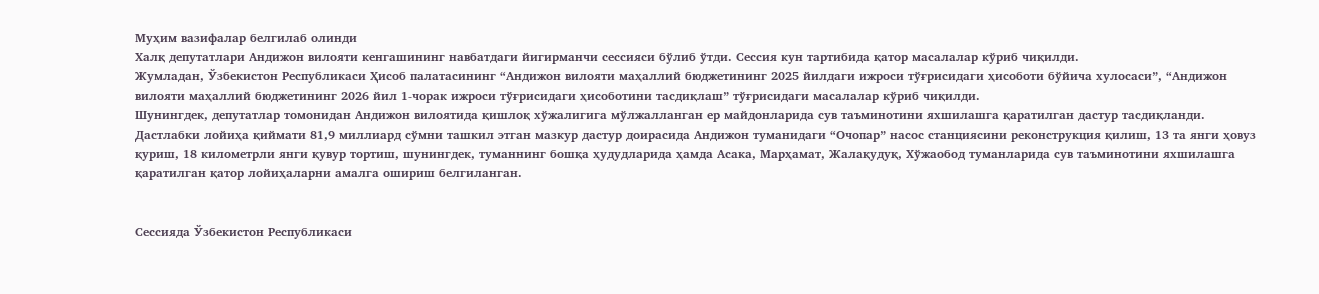Муҳим вазифалар белгилаб олинди
Халқ депутатлари Андижон вилояти кенгашининг навбатдаги йигирманчи сессияси бўлиб ўтди. Сессия кун тартибида қатор масалалар кўриб чиқилди.
Жумладан, Ўзбекистон Республикаси Ҳисоб палатасининг “Андижон вилояти маҳаллий бюджетининг 2025 йилдаги ижроси тўғрисидаги ҳисоботи бўйича хулосаси”, “Андижон вилояти маҳаллий бюджетининг 2026 йил 1-чорак ижроси тўғрисидаги ҳисоботини тасдиқлаш” тўғрисидаги масалалар кўриб чиқилди.
Шунингдек, депутатлар томонидан Андижон вилоятида қишлоқ хўжалигига мўлжалланган ер майдонларида сув таъминотини яхшилашга қаратилган дастур тасдиқланди.
Дастлабки лойиҳа қиймати 81,9 миллиард сўмни ташкил этган мазкур дастур доирасида Андижон туманидаги “Очопар” насос станциясини реконструкция қилиш, 13 та янги ҳовуз қуриш, 18 километрли янги қувур тортиш, шунингдек, туманнинг бошқа ҳудудларида ҳамда Асака, Марҳамат, Жалақудуқ, Хўжаобод туманларида сув таъминотини яхшилашга қаратилган қатор лойиҳаларни амалга ошириш белгиланган.


Сессияда Ўзбекистон Республикаси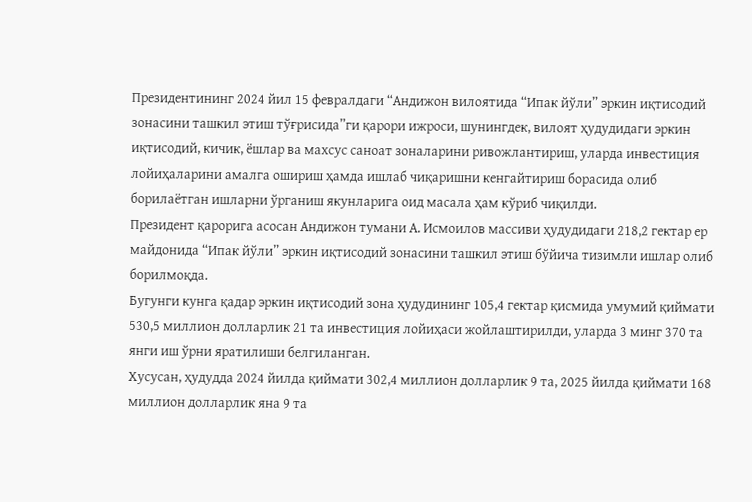Президентининг 2024 йил 15 февралдаги “Андижон вилоятида “Ипак йўли” эркин иқтисодий зонасини ташкил этиш тўғрисида”ги қарори ижроси, шунингдек, вилоят ҳудудидаги эркин иқтисодий, кичик, ёшлар ва махсус саноат зоналарини ривожлантириш, уларда инвестиция лойиҳаларини амалга ошириш ҳамда ишлаб чиқаришни кенгайтириш борасида олиб борилаётган ишларни ўрганиш якунларига оид масала ҳам кўриб чиқилди.
Президент қарорига асосан Андижон тумани А. Исмоилов массиви ҳудудидаги 218,2 гектар ер майдонида “Ипак йўли” эркин иқтисодий зонасини ташкил этиш бўйича тизимли ишлар олиб борилмоқда.
Бугунги кунга қадар эркин иқтисодий зона ҳудудининг 105,4 гектар қисмида умумий қиймати 530,5 миллион долларлик 21 та инвестиция лойиҳаси жойлаштирилди, уларда 3 минг 370 та янги иш ўрни яратилиши белгиланган.
Хусусан, ҳудудда 2024 йилда қиймати 302,4 миллион долларлик 9 та, 2025 йилда қиймати 168 миллион долларлик яна 9 та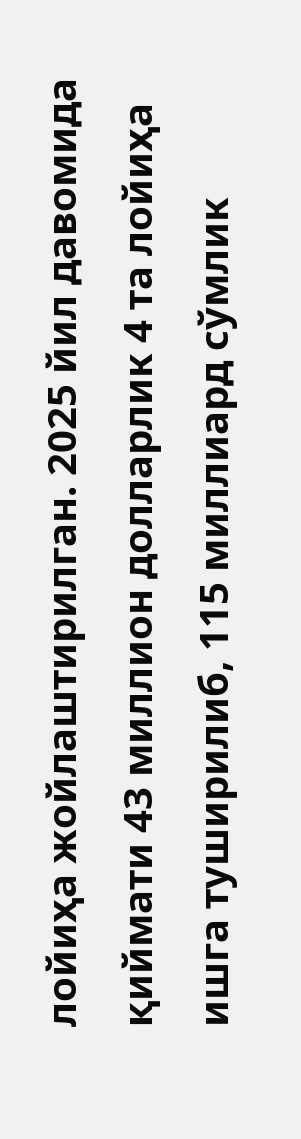лойиҳа жойлаштирилган. 2025 йил давомида қиймати 43 миллион долларлик 4 та лойиҳа ишга туширилиб, 115 миллиард сўмлик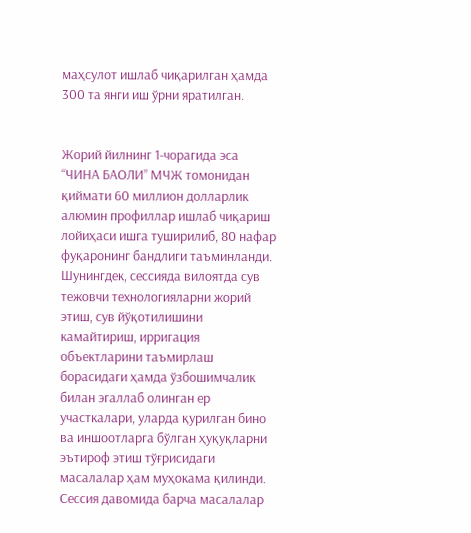маҳсулот ишлаб чиқарилган ҳамда 300 та янги иш ўрни яратилган.


Жорий йилнинг 1-чорагида эса “ЧИНА БАОЛИ” МЧЖ томонидан қиймати 60 миллион долларлик алюмин профиллар ишлаб чиқариш лойиҳаси ишга туширилиб, 80 нафар фуқаронинг бандлиги таъминланди.
Шунингдек, сессияда вилоятда сув тежовчи технологияларни жорий этиш, сув йўқотилишини камайтириш, ирригация объектларини таъмирлаш борасидаги ҳамда ўзбошимчалик билан эгаллаб олинган ер участкалари, уларда қурилган бино ва иншоотларга бўлган ҳуқуқларни эътироф этиш тўғрисидаги масалалар ҳам муҳокама қилинди.
Сессия давомида барча масалалар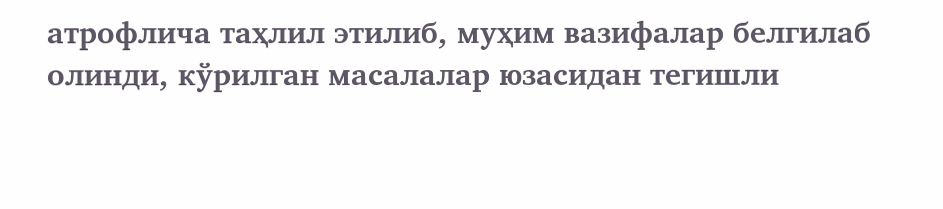атрофлича таҳлил этилиб, муҳим вазифалар белгилаб олинди, кўрилган масалалар юзасидан тегишли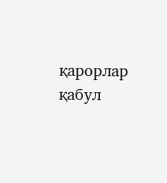қарорлар қабул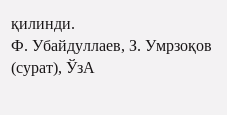қилинди.
Ф. Убайдуллаев, З. Умрзоқов (сурат), ЎзА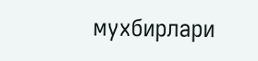мухбирлари